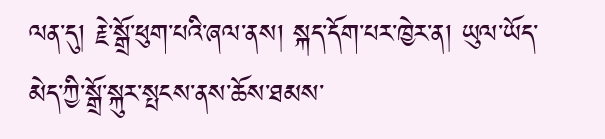ལན་དུ། རྗེ་སྒྲོ་ཕུག་པའི་ཞལ་ནས། སྐད་དོག་པར་ཁྱེར་ན། ཡུལ་ཡོད་མེད་ཀྱི་སྒྲོ་སྐུར་སྤངས་ནས་ཆོས་ཐམས་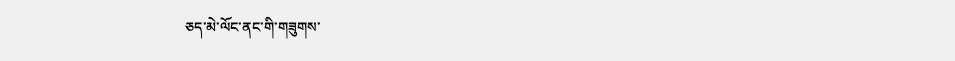ཅད་མེ་ལོང་ནང་གི་གཟུགས་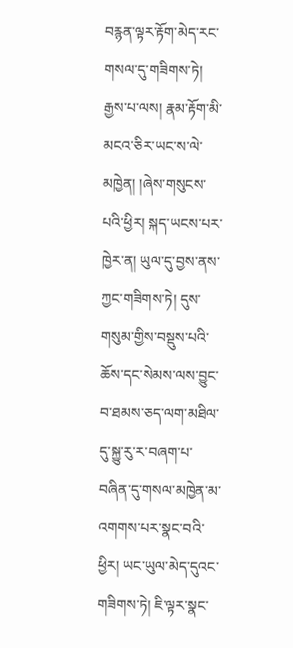བརྙན་ལྟར་རྟོག་མེད་རང་གསལ་དུ་གཟིགས་ཏེ། རྒྱས་པ་ལས། རྣམ་རྟོག་མི་མངའ་ཅིར་ཡང་ས་ལེ་མཁྱེན། །ཞེས་གསུངས་པའི་ཕྱིར། སྐད་ཡངས་པར་ཁྱེར་ན། ཡུལ་དུ་བྱས་ནས་ཀྱང་གཟིགས་ཏེ། དུས་གསུམ་གྱིས་བསྡུས་པའི་ཆོས་དང་སེམས་ལས་བྱུང་བ་ཐམས་ཅད་ལག་མཐིལ་དུ་སྐྱུ་རུ་ར་བཞག་པ་བཞིན་དུ་གསལ་མཁྱེན་མ་འགགས་པར་སྣང་བའི་ཕྱིར། ཡང་ཡུལ་མེད་དུའང་གཟིགས་ཏེ། ཇི་ལྟར་སྣང་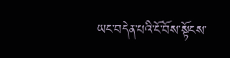ཡང་བདེན་པའི་ངོ་བོས་སྟོངས་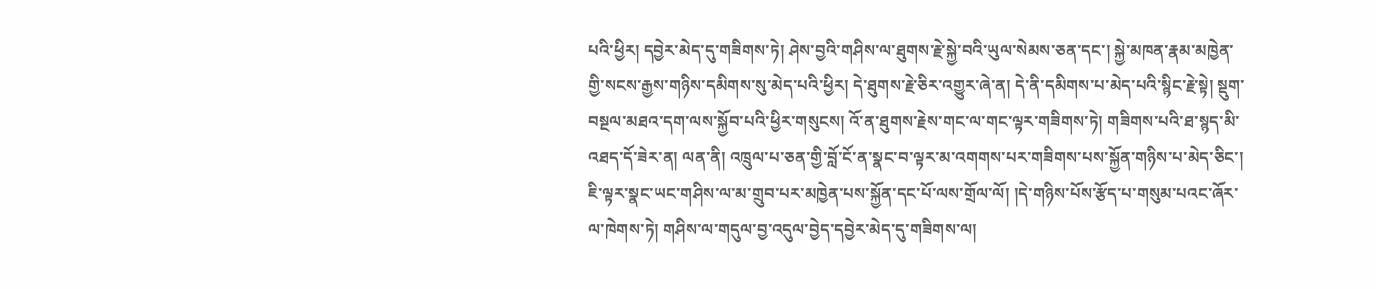པའི་ཕྱིར། དབྱེར་མེད་དུ་གཟིགས་ཏེ། ཤེས་བྱའི་གཤིས་ལ་ཐུགས་རྗེ་སྐྱེ་བའི་ཡུལ་སེམས་ཅན་དང་། སྐྱེ་མཁན་རྣམ་མཁྱེན་གྱི་སངས་རྒྱས་གཉིས་དམིགས་སུ་མེད་པའི་ཕྱིར། དེ་ཐུགས་རྗེ་ཅིར་འགྱུར་ཞེ་ན། དེ་ནི་དམིགས་པ་མེད་པའི་སྙིང་རྗེ་སྟེ། སྡུག་བསྔལ་མཐའ་དག་ལས་སྐྱོབ་པའི་ཕྱིར་གསུངས། འོ་ན་ཐུགས་རྗེས་གང་ལ་གང་ལྟར་གཟིགས་ཏེ། གཟིགས་པའི་ཐ་སྙད་མི་འཐད་དོ་ཟེར་ན། ལན་ནི། འཁྲུལ་པ་ཅན་གྱི་བློ་ངོ་ན་སྣང་བ་ལྟར་མ་འགགས་པར་གཟིགས་པས་སྐྱོན་གཉིས་པ་མེད་ཅིང་། ཇི་ལྟར་སྣང་ཡང་གཤིས་ལ་མ་གྲུབ་པར་མཁྱེན་པས་སྐྱོན་དང་པོ་ལས་གྲོལ་ལོ། །དེ་གཉིས་པོས་རྩོད་པ་གསུམ་པའང་ཞོར་ལ་ཁེགས་ཏེ། གཤིས་ལ་གདུལ་བྱ་འདུལ་བྱེད་དབྱེར་མེད་དུ་གཟིགས་ལ།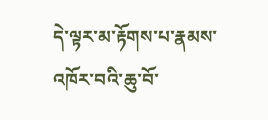དེ་ལྟར་མ་རྟོགས་པ་རྣམས་འཁོར་བའི་ཆུ་བོ་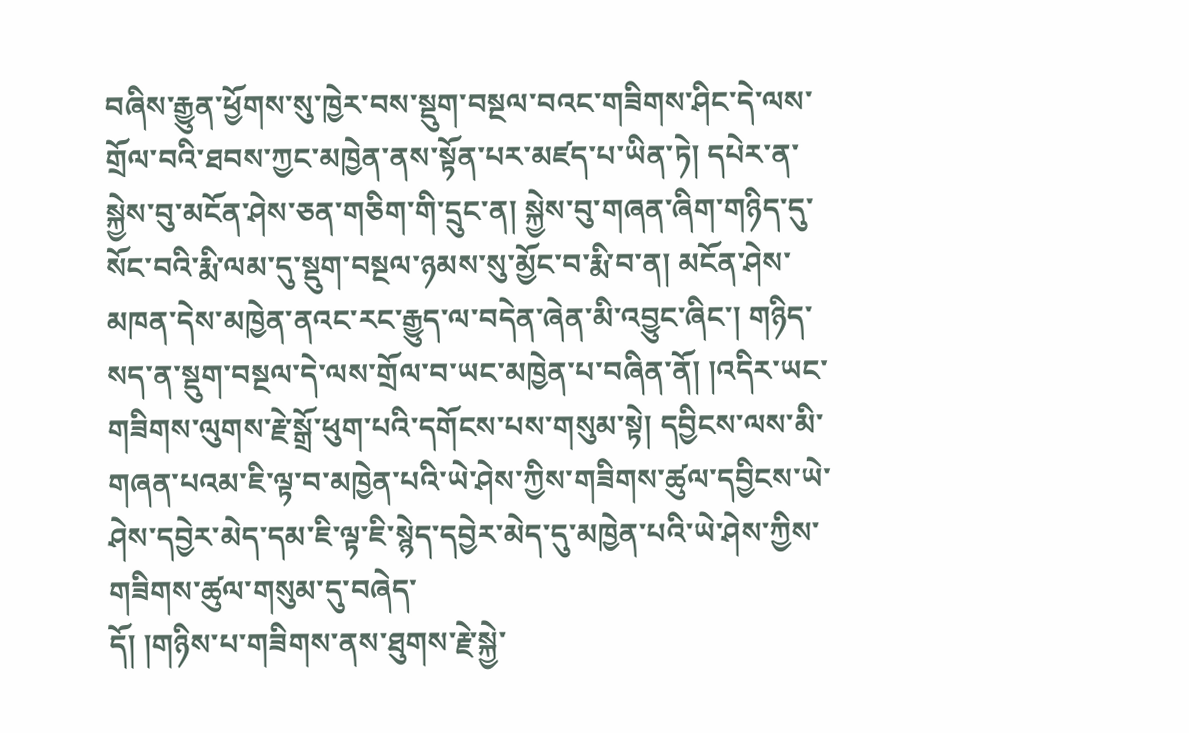བཞིས་རྒྱུན་ཕྱོགས་སུ་ཁྱེར་བས་སྡུག་བསྔལ་བའང་གཟིགས་ཤིང་དེ་ལས་གྲོལ་བའི་ཐབས་ཀྱང་མཁྱེན་ནས་སྟོན་པར་མཛད་པ་ཡིན་ཏེ། དཔེར་ན་སྐྱེས་བུ་མངོན་ཤེས་ཅན་གཅིག་གི་དྲུང་ན། སྐྱེས་བུ་གཞན་ཞིག་གཉིད་དུ་སོང་བའི་རྨི་ལམ་དུ་སྡུག་བསྔལ་ཉམས་སུ་མྱོང་བ་རྨི་བ་ན། མངོན་ཤེས་མཁན་དེས་མཁྱེན་ནའང་རང་རྒྱུད་ལ་བདེན་ཞེན་མི་འབྱུང་ཞིང་། གཉིད་སད་ན་སྡུག་བསྔལ་དེ་ལས་གྲོལ་བ་ཡང་མཁྱེན་པ་བཞིན་ནོ། །འདིར་ཡང་གཟིགས་ལུགས་རྗེ་སྒྲོ་ཕུག་པའི་དགོངས་པས་གསུམ་སྟེ། དབྱིངས་ལས་མི་གཞན་པའམ་ཇི་ལྟ་བ་མཁྱེན་པའི་ཡེ་ཤེས་ཀྱིས་གཟིགས་ཚུལ་དབྱིངས་ཡེ་ཤེས་དབྱེར་མེད་དམ་ཇི་ལྟ་ཇི་སྙེད་དབྱེར་མེད་དུ་མཁྱེན་པའི་ཡེ་ཤེས་ཀྱིས་གཟིགས་ཚུལ་གསུམ་དུ་བཞེད་
དོ། །གཉིས་པ་གཟིགས་ནས་ཐུགས་རྗེ་སྐྱེ་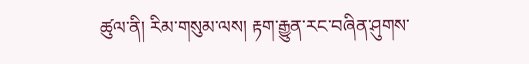ཚུལ་ནི། རིམ་གསུམ་ལས། རྟག་རྒྱུན་རང་བཞིན་ཤུགས་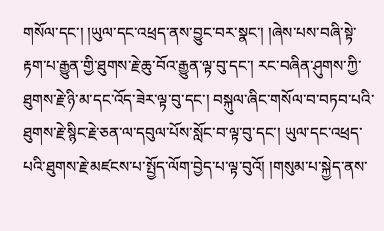གསོལ་དང་། །ཡུལ་དང་འཕྲད་ནས་བྱུང་བར་སྣང་། །ཞེས་པས་བཞི་སྟེ་རྟག་པ་རྒྱུན་གྱི་ཐུགས་རྗེ་ཆུ་བོའ་རྒྱུན་ལྟ་བུ་དང་། རང་བཞིན་ཤུགས་ཀྱི་ཐུགས་རྗེ་ཉི་མ་དང་འོད་ཟེར་ལྟ་བུ་དང་། བསྐུལ་ཞིང་གསོལ་བ་བཏབ་པའི་ཐུགས་རྗེ་སྙིང་རྗེ་ཅན་ལ་དབུལ་པོས་སློང་བ་ལྟ་བུ་དང་། ཡུལ་དང་འཕྲད་པའི་ཐུགས་རྗེ་མཛངས་པ་སྤྱོད་ལོག་བྱེད་པ་ལྟ་བུའོ། །གསུམ་པ་སྐྱེད་ནས་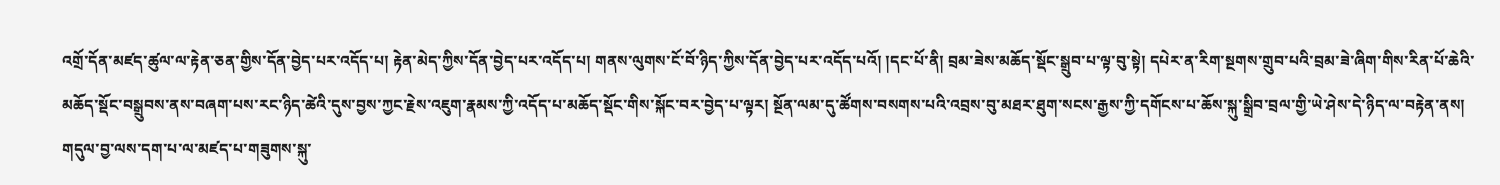འགྲོ་དོན་མཛད་ཚུལ་ལ་རྟེན་ཅན་གྱིས་དོན་བྱེད་པར་འདོད་པ། རྟེན་མེད་ཀྱིས་དོན་བྱེད་པར་འདོད་པ། གནས་ལུགས་ངོ་བོ་ཉིད་ཀྱིས་དོན་བྱེད་པར་འདོད་པའོ། །དང་པོ་ནི། བྲམ་ཟེས་མཆོད་སྡོང་སྒྲུབ་པ་ལྟ་བུ་སྟེ། དཔེར་ན་རིག་སྔགས་གྲུབ་པའི་བྲམ་ཟེ་ཞིག་གིས་རིན་པོ་ཆེའི་མཆོད་སྡོང་བསྒྲུབས་ནས་བཞག་པས་རང་ཉིད་ཚེའི་དུས་བྱས་ཀྱང་རྗེས་འཇུག་རྣམས་ཀྱི་འདོད་པ་མཆོད་སྡོང་གིས་སྐོང་བར་བྱེད་པ་ལྟར། སྔོན་ལམ་དུ་ཚོགས་བསགས་པའི་འབྲས་བུ་མཐར་ཐུག་སངས་རྒྱས་ཀྱི་དགོངས་པ་ཆོས་སྐུ་སྒྲིབ་བྲལ་གྱི་ཡེ་ཤེས་དེ་ཉིད་ལ་བརྟེན་ནས། གདུལ་བྱ་ལས་དག་པ་ལ་མཛད་པ་གཟུགས་སྐུ་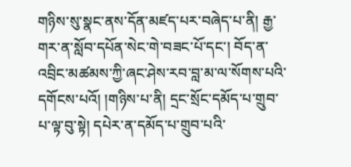གཉིས་སུ་སྣང་ནས་དོན་མཛད་པར་བཞེད་པ་ནི། རྒྱ་གར་ན་སློབ་དཔོན་སེང་གེ་བཟང་པོ་དང་། བོད་ན་འབྲིང་མཚམས་ཀྱི་ཞང་ཤེས་རབ་བླ་མ་ལ་སོགས་པའི་དགོངས་པའོ། །གཉིས་པ་ནི། དྲང་སྲོང་དམོད་པ་གྲུབ་པ་ལྟ་བུ་སྟེ། དཔེར་ན་དམོད་པ་གྲུབ་པའི་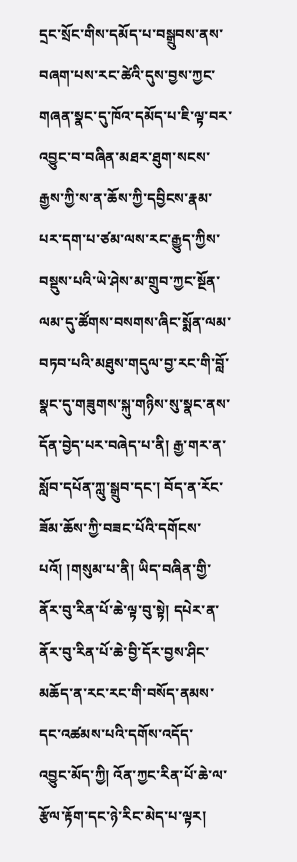དྲང་སྲོང་གིས་དམོད་པ་བསྒྲུབས་ནས་བཞག་པས་རང་ཚེའི་དུས་བྱས་ཀྱང་གཞན་སྣང་དུ་ཁོའ་དམོད་པ་ཇི་ལྟ་བར་འབྱུང་བ་བཞིན་མཐར་ཐུག་སངས་རྒྱས་ཀྱི་ས་ན་ཆོས་ཀྱི་དབྱིངས་རྣམ་པར་དག་པ་ཙམ་ལས་རང་རྒྱུད་ཀྱིས་བསྡུས་པའི་ཡེ་ཤེས་མ་གྲུབ་ཀྱང་སྔོན་ལམ་དུ་ཚོགས་བསགས་ཞིང་སྨོན་ལམ་བཏབ་པའི་མཐུས་གདུལ་བྱ་རང་གི་བློ་སྣང་དུ་གཟུགས་སྐུ་གཉིས་སུ་སྣང་ནས་དོན་བྱེད་པར་བཞེད་པ་ནི། རྒྱ་གར་ན་སློབ་དཔོན་ཀླུ་སྒྲུབ་དང་། བོད་ན་རོང་ཟོམ་ཆོས་ཀྱི་བཟང་པོའི་དགོངས་པའོ། །གསུམ་པ་ནི། ཡིད་བཞིན་གྱི་ནོར་བུ་རིན་པོ་ཆེ་ལྟ་བུ་སྟེ། དཔེར་ན་ནོར་བུ་རིན་པོ་ཆེ་བྱི་དོར་བྱས་ཤིང་མཆོད་ན་རང་རང་གི་བསོད་ནམས་དང་འཚམས་པའི་དགོས་འདོད་
འབྱུང་མོད་ཀྱི། འོན་ཀྱང་རིན་པོ་ཆེ་ལ་རྩོལ་རྟོག་དང་ཉེ་རིང་མེད་པ་ལྟར།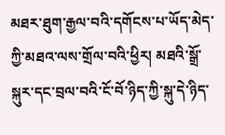མཐར་ཐུག་རྒྱལ་བའི་དགོངས་པ་ཡོད་མེད་ཀྱི་མཐའ་ལས་གྲོལ་བའི་ཕྱིར། མཐའི་སྒྲོ་སྐུར་དང་བྲལ་བའི་ངོ་བོ་ཉིད་ཀྱི་སྐུ་དེ་ཉིད་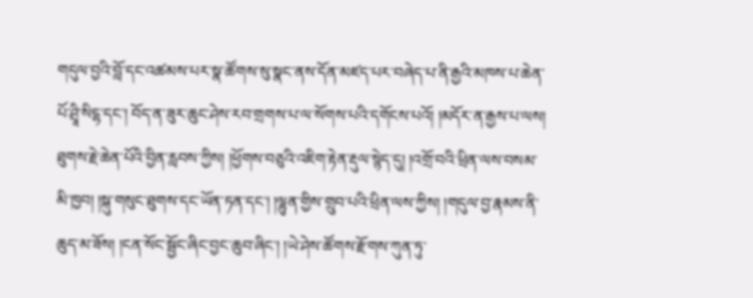གདུལ་བྱའི་བློ་དང་འཚམས་པར་སྣ་ཚོགས་སུ་སྣང་ནས་དོན་མཛད་པར་བཞེད་པ་ནི་རྒྱའི་མཁས་པ་ཆེན་པོ་ཤྲཱི་སིངྷ་དང་། བོད་ན་ཟུར་ཆུང་ཤེས་རབ་གྲགས་པ་ལ་སོགས་པའི་དགོངས་པའོ། །མདོར་ན་རྒྱས་པ་ལས། ཐུགས་རྗེ་ཆེན་པོའི་བྱིན་རླབས་ཀྱིས། །ཕྱོགས་བཅུའི་འཇིག་རྟེན་རྡུལ་སྙེད་དུ། །འགྲོ་བའི་ཕྲིན་ལས་བསམ་མི་ཁྱབ། །སྐུ་གསུང་ཐུགས་དང་ཡོན་ཏན་དང་། །ལྷུན་གྱིས་གྲུབ་པའི་ཕྲིན་ལས་ཀྱིས། །གདུལ་བྱ་རྣམས་ནི་ཆུད་མ་ཟོས། །ངན་སོང་སྦྱོང་ཞིང་བྱང་ཆུབ་ཞིང་། །ཡེ་ཤེས་ཚོགས་རྫོགས་ཀུན་ཏུ་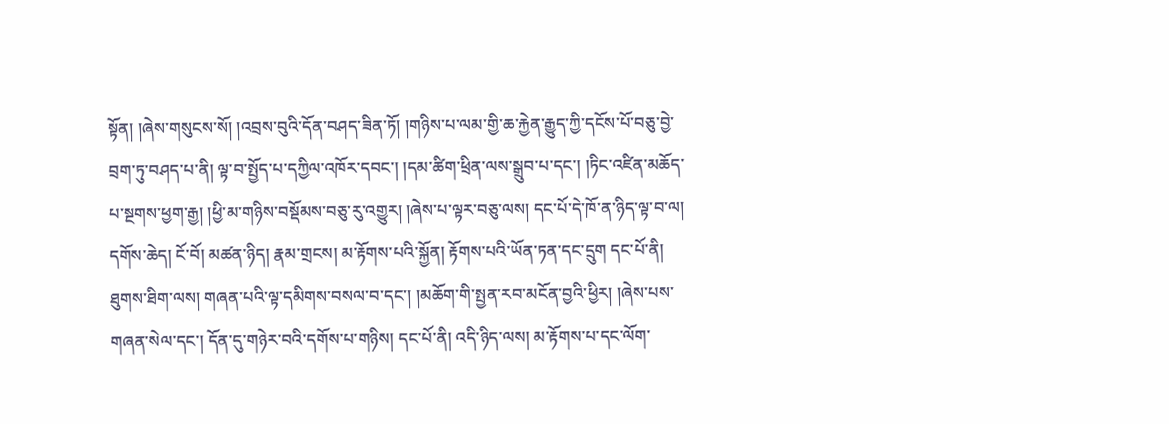སྟོན། །ཞེས་གསུངས་སོ། །འབྲས་བུའི་དོན་བཤད་ཟིན་ཏོ། །གཉིས་པ་ལམ་གྱི་ཆ་རྐྱེན་རྒྱུད་ཀྱི་དངོས་པོ་བཅུ་བྱེ་བྲག་ཏུ་བཤད་པ་ནི། ལྟ་བ་སྤྱོད་པ་དཀྱིལ་འཁོར་དབང་། །དམ་ཚིག་ཕྲིན་ལས་སྒྲུབ་པ་དང་། །ཏིང་འཛིན་མཆོད་པ་སྔགས་ཕྱག་རྒྱ། །ཕྱི་མ་གཉིས་བསྡོམས་བཅུ་རུ་འགྱུར། །ཞེས་པ་ལྟར་བཅུ་ལས། དང་པོ་དེ་ཁོ་ན་ཉིད་ལྟ་བ་ལ། དགོས་ཆེད། ངོ་བོ། མཚན་ཉིད། རྣམ་གྲངས། མ་རྟོགས་པའི་སྐྱོན། རྟོགས་པའི་ཡོན་ཏན་དང་དྲུག དང་པོ་ནི། ཐུགས་ཐིག་ལས། གཞན་པའི་ལྟ་དམིགས་བསལ་བ་དང་། །མཆོག་གི་སྤྱན་རབ་མངོན་བྱའི་ཕྱིར། །ཞེས་པས་གཞན་སེལ་དང་། དོན་དུ་གཉེར་བའི་དགོས་པ་གཉིས། དང་པོ་ནི། འདི་ཉིད་ལས། མ་རྟོགས་པ་དང་ལོག་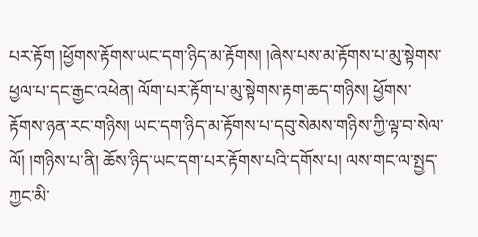པར་རྟོག །ཕྱོགས་རྟོགས་ཡང་དག་ཉིད་མ་རྟོགས། །ཞེས་པས་མ་རྟོགས་པ་མུ་སྟེགས་ཕྱལ་པ་དང་རྒྱང་འཕེན། ལོག་པར་རྟོག་པ་མུ་སྟེགས་རྟག་ཆད་གཉིས། ཕྱོགས་རྟོགས་ཉན་རང་གཉིས། ཡང་དག་ཉིད་མ་རྟོགས་པ་དབུ་སེམས་གཉིས་ཀྱི་ལྟ་བ་སེལ་ལོ། །གཉིས་པ་ནི། ཆོས་ཉིད་ཡང་དག་པར་རྟོགས་པའི་དགོས་པ། ལས་གང་ལ་སྤྱད་ཀྱང་མི་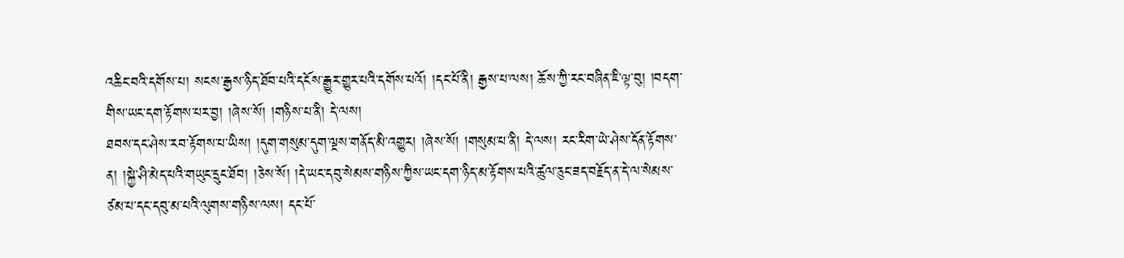འཆིང་བའི་དགོས་པ། སངས་རྒྱས་ཉིད་ཐོབ་པའི་དངོས་རྒྱུར་གྱུར་པའི་དགོས་པའོ། །དང་པོ་ནི། རྒྱས་པ་ལས། ཆོས་ཀྱི་རང་བཞིན་ཇི་ལྟ་བུ། །བདག་གིས་ཡང་དག་རྟོགས་པར་བྱ། །ཞེས་སོ། །གཉིས་པ་ནི། དེ་ལས།
ཐབས་དང་ཤེས་རབ་རྟོགས་པ་ཡིས། །དུག་གསུམ་དུག་ལྔས་གནོད་མི་འགྱུར། །ཞེས་སོ། །གསུམ་པ་ནི། དེ་ལས། རང་རིག་ཡེ་ཤེས་དོན་རྟོགས་ན། །སྐྱེ་ཤི་མེད་པའི་གཡུང་དྲུང་ཐོབ། །ཅེས་སོ། །དེ་ཡང་དབུ་སེམས་གཉིས་ཀྱིས་ཡང་དག་ཉིད་མ་རྟོགས་པའི་ཚུལ་ཅུང་ཟད་བརྗོད་ན་དེ་ལ་སེམས་ཙམ་པ་དང་དབུ་མ་པའི་ལུགས་གཉིས་ལས། དང་པོ་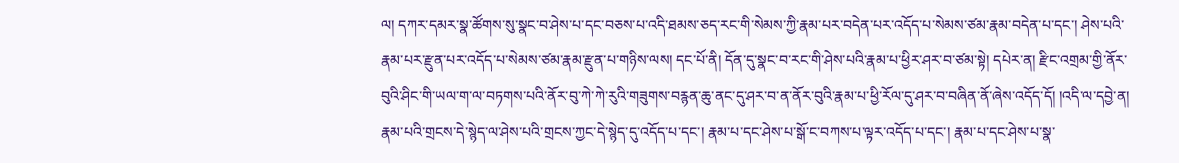ལ། དཀར་དམར་སྣ་ཚོགས་སུ་སྣང་བ་ཤེས་པ་དང་བཅས་པ་འདི་ཐམས་ཅད་རང་གི་སེམས་ཀྱི་རྣམ་པར་བདེན་པར་འདོད་པ་སེམས་ཙམ་རྣམ་བདེན་པ་དང་། ཤེས་པའི་རྣམ་པར་རྫུན་པར་འདོད་པ་སེམས་ཙམ་རྣམ་རྫུན་པ་གཉིས་ལས། དང་པོ་ནི། དོན་དུ་སྣང་བ་རང་གི་ཤེས་པའི་རྣམ་པ་ཕྱིར་ཤར་བ་ཙམ་སྟེ། དཔེར་ན། རྫིང་འགྲམ་གྱི་ནོར་བུའི་ཤིང་གི་ཡལ་ག་ལ་བཏགས་པའི་ནོར་བུ་ཀེ་ཀེ་རུའི་གཟུགས་བརྙན་ཆུ་ནང་དུ་ཤར་བ་ན་ནོར་བུའི་རྣམ་པ་ཕྱི་རོལ་དུ་ཤར་བ་བཞིན་ནོ་ཞེས་འདོད་དོ། །འདི་ལ་དབྱེ་ན། རྣམ་པའི་གྲངས་དེ་སྙེད་ལ་ཤེས་པའི་གྲངས་ཀྱང་དེ་སྙེད་དུ་འདོད་པ་དང་། རྣམ་པ་དང་ཤེས་པ་སྒོ་ང་བཀས་པ་ལྟར་འདོད་པ་དང་། རྣམ་པ་དང་ཤེས་པ་སྣ་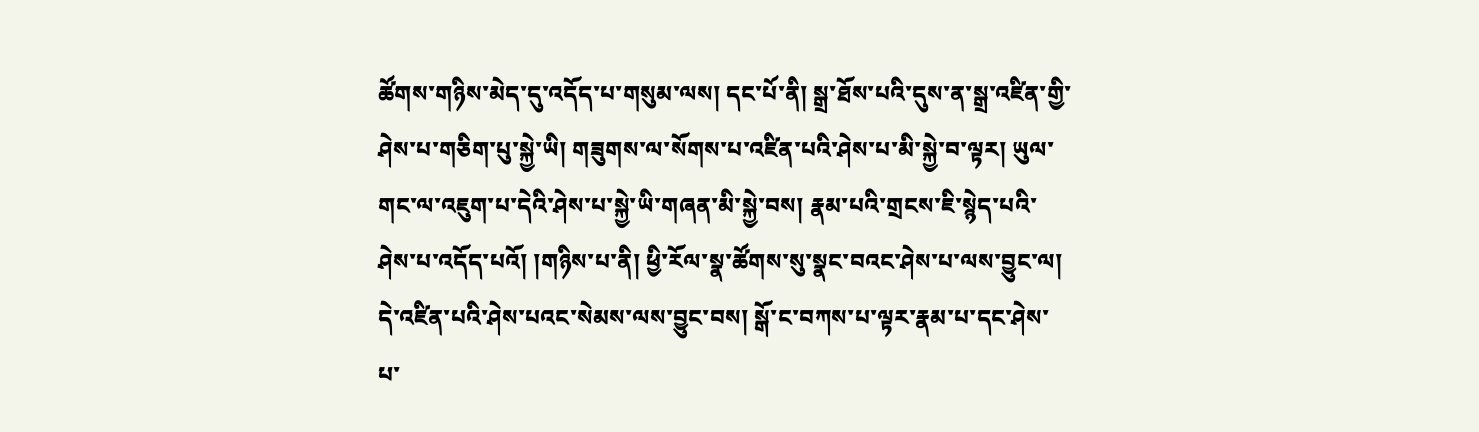ཚོགས་གཉིས་མེད་དུ་འདོད་པ་གསུམ་ལས། དང་པོ་ནི། སྒྲ་ཐོས་པའི་དུས་ན་སྒྲ་འཛིན་གྱི་ཤེས་པ་གཅིག་པུ་སྐྱེ་ཡི། གཟུགས་ལ་སོགས་པ་འཛིན་པའི་ཤེས་པ་མི་སྐྱེ་བ་ལྟར། ཡུལ་གང་ལ་འཇུག་པ་དེའི་ཤེས་པ་སྐྱེ་ཡི་གཞན་མི་སྐྱེ་བས། རྣམ་པའི་གྲངས་ཇི་སྙེད་པའི་ཤེས་པ་འདོད་པའོ། །གཉིས་པ་ནི། ཕྱི་རོལ་སྣ་ཚོགས་སུ་སྣང་བའང་ཤེས་པ་ལས་བྱུང་ལ། དེ་འཛིན་པའི་ཤེས་པའང་སེམས་ལས་བྱུང་བས། སྒོ་ང་བཀས་པ་ལྟར་རྣམ་པ་དང་ཤེས་པ་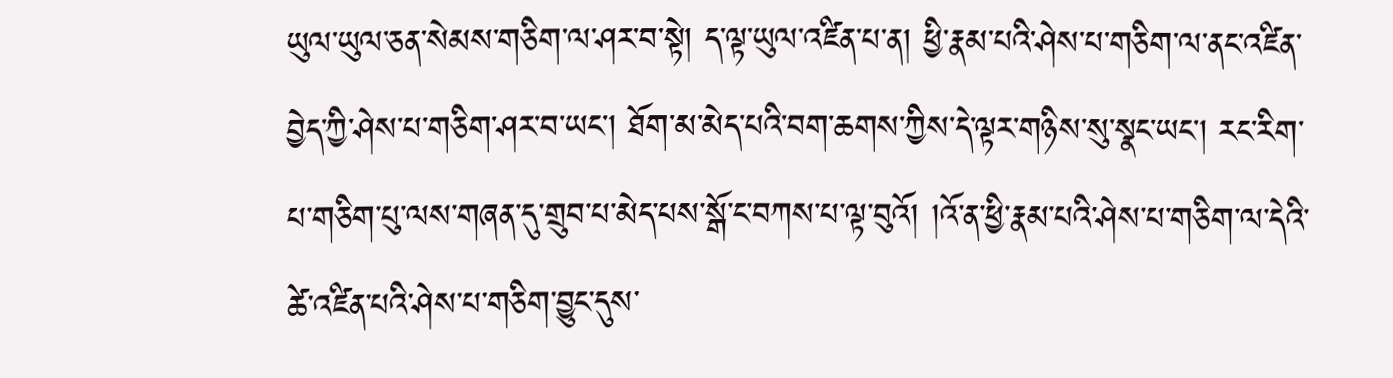ཡུལ་ཡུལ་ཅན་སེམས་གཅིག་ལ་ཤར་བ་སྟེ། ད་ལྟ་ཡུལ་འཛིན་པ་ན། ཕྱི་རྣམ་པའི་ཤེས་པ་གཅིག་ལ་ནང་འཛིན་བྱེད་ཀྱི་ཤེས་པ་གཅིག་ཤར་བ་ཡང་། ཐོག་མ་མེད་པའི་བག་ཆགས་ཀྱིས་དེ་ལྟར་གཉིས་སུ་སྣང་ཡང་། རང་རིག་པ་གཅིག་པུ་ལས་གཞན་དུ་གྲུབ་པ་མེད་པས་སྒོ་ང་བཀས་པ་ལྟ་བུའོ། །འོ་ན་ཕྱི་རྣམ་པའི་ཤེས་པ་གཅིག་ལ་དེའི་ཚེ་འཛིན་པའི་ཤེས་པ་གཅིག་བྱུང་དུས་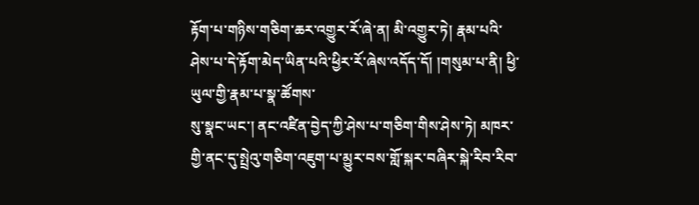རྟོག་པ་གཉིས་གཅིག་ཆར་འགྱུར་རོ་ཞེ་ན། མི་འགྱུར་ཏེ། རྣམ་པའི་ཤེས་པ་དེ་རྟོག་མེད་ཡིན་པའི་ཕྱིར་རོ་ཞེས་འདོད་དོ། །གསུམ་པ་ནི། ཕྱི་ཡུལ་གྱི་རྣམ་པ་སྣ་ཚོགས་
སུ་སྣང་ཡང་། ནང་འཛིན་བྱེད་ཀྱི་ཤེས་པ་གཅིག་གིས་ཤེས་ཏེ། མཁར་གྱི་ནང་དུ་སྤྲེའུ་གཅིག་འཇུག་པ་མྱུར་བས་གློ་སྐར་བཞིར་སྐེ་རིབ་རིབ་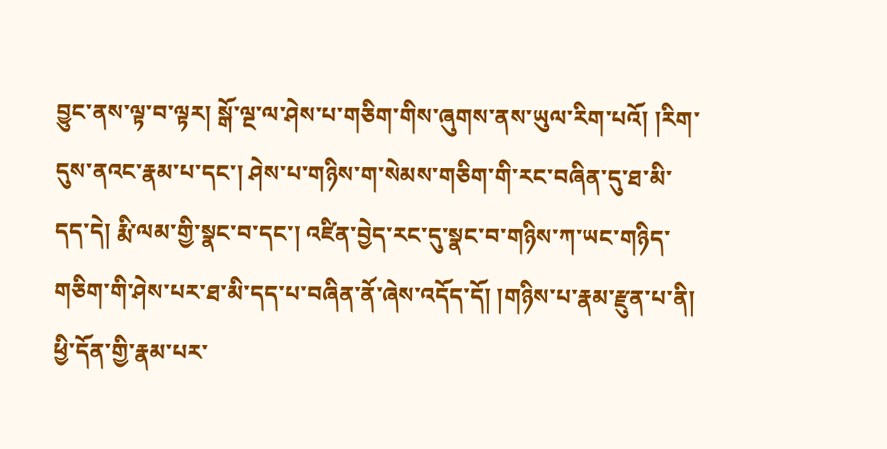བྱུང་ནས་ལྟ་བ་ལྟར། སྒོ་ལྔ་ལ་ཤེས་པ་གཅིག་གིས་ཞུགས་ནས་ཡུལ་རིག་པའོ། །རིག་དུས་ནའང་རྣམ་པ་དང་། ཤེས་པ་གཉིས་ག་སེམས་གཅིག་གི་རང་བཞིན་དུ་ཐ་མི་དད་དེ། རྨི་ལམ་གྱི་སྣང་བ་དང་། འཛིན་བྱེད་རང་དུ་སྣང་བ་གཉིས་ཀ་ཡང་གཉིད་གཅིག་གི་ཤེས་པར་ཐ་མི་དད་པ་བཞིན་ནོ་ཞེས་འདོད་དོ། །གཉིས་པ་རྣམ་རྫུན་པ་ནི། ཕྱི་དོན་གྱི་རྣམ་པར་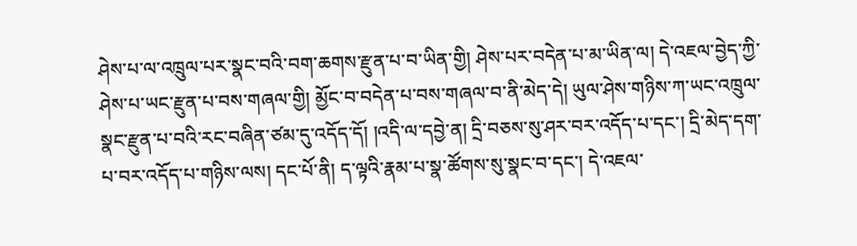ཤེས་པ་ལ་འཁྲུལ་པར་སྣང་བའི་བག་ཆགས་རྫུན་པ་བ་ཡིན་གྱི། ཤེས་པར་བདེན་པ་མ་ཡིན་ལ། དེ་འཇལ་བྱེད་ཀྱི་ཤེས་པ་ཡང་རྫུན་པ་བས་གཞལ་གྱི། མྱོང་བ་བདེན་པ་བས་གཞལ་བ་ནི་མེད་དེ། ཡུལ་ཤེས་གཉིས་ཀ་ཡང་འཁྲུལ་སྣང་རྫུན་པ་བའི་རང་བཞིན་ཙམ་དུ་འདོད་དོ། །འདི་ལ་དབྱེ་ན། དྲི་བཅས་སུ་ཤར་བར་འདོད་པ་དང་། དྲི་མེད་དག་པ་བར་འདོད་པ་གཉིས་ལས། དང་པོ་ནི། ད་ལྟའི་རྣམ་པ་སྣ་ཚོགས་སུ་སྣང་བ་དང་། དེ་འཇལ་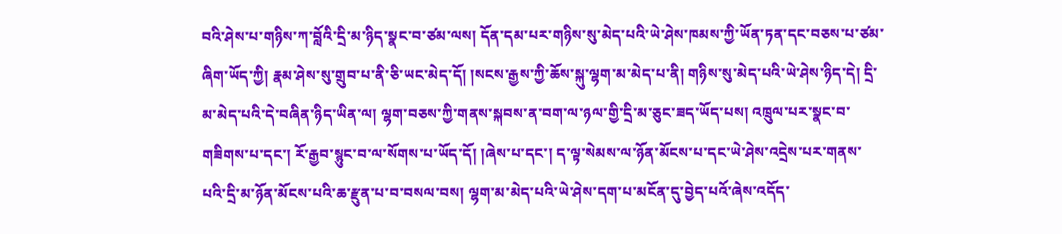བའི་ཤེས་པ་གཉིས་ཀ་བློའི་དྲི་མ་ཉིད་སྣང་བ་ཙམ་ལས། དོན་དམ་པར་གཉིས་སུ་མེད་པའི་ཡེ་ཤེས་ཁམས་ཀྱི་ཡོན་ཏན་དང་བཅས་པ་ཙམ་ཞིག་ཡོད་ཀྱི། རྣམ་ཤེས་སུ་གྲུབ་པ་ནི་ཅི་ཡང་མེད་དོ། །སངས་རྒྱས་ཀྱི་ཆོས་སྐུ་ལྷག་མ་མེད་པ་ནི། གཉིས་སུ་མེད་པའི་ཡེ་ཤེས་ཉིད་དེ། དྲི་མ་མེད་པའི་དེ་བཞིན་ཉིད་ཡིན་ལ། ལྷག་བཅས་ཀྱི་གནས་སྐབས་ན་བག་ལ་ཉལ་གྱི་དྲི་མ་ཅུང་ཟད་ཡོད་པས། འཁྲུལ་པར་སྣང་བ་གཟིགས་པ་དང་། རོ་རྒྱབ་སྙུང་བ་ལ་སོགས་པ་ཡོད་དོ། །ཞེས་པ་དང་། ད་ལྟ་སེམས་ལ་ཉོན་མོངས་པ་དང་ཡེ་ཤེས་འདྲེས་པར་གནས་པའི་དྲི་མ་ཉོན་མོངས་པའི་ཆ་རྫུན་པ་བ་བསལ་བས། ལྷག་མ་མེད་པའི་ཡེ་ཤེས་དག་པ་མངོན་དུ་བྱེད་པའོ་ཞེས་འདོད་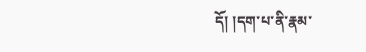དོ། །དག་པ་ནི་རྣམ་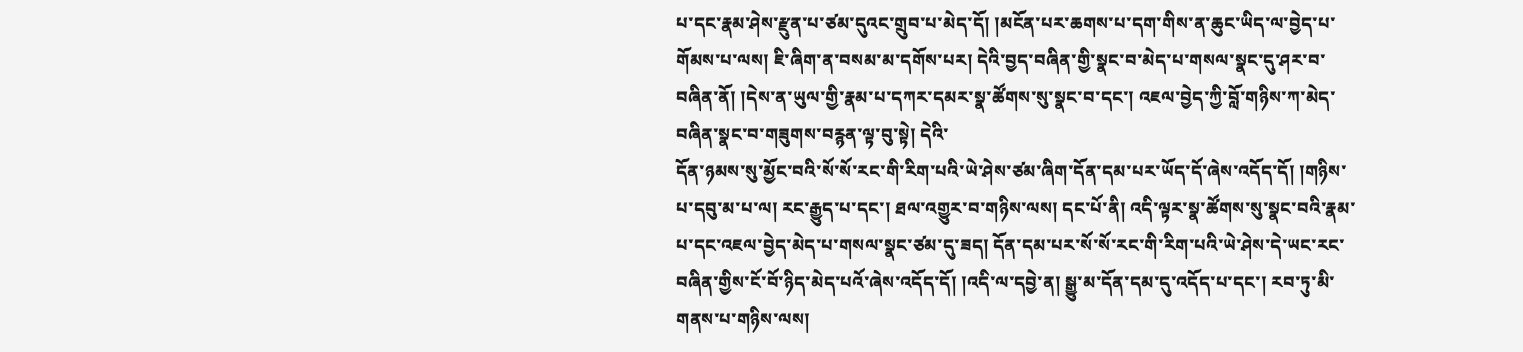པ་དང་རྣམ་ཤེས་རྫུན་པ་ཙམ་དུའང་གྲུབ་པ་མེད་དོ། །མངོན་པར་ཆགས་པ་དག་གིས་ན་ཆུང་ཡིད་ལ་བྱེད་པ་གོམས་པ་ལས། ཇི་ཞིག་ན་བསམ་མ་དགོས་པར། དེའི་བྱད་བཞིན་གྱི་སྣང་བ་མེད་པ་གསལ་སྣང་དུ་ཤར་བ་བཞིན་ནོ། །དེས་ན་ཡུལ་གྱི་རྣམ་པ་དཀར་དམར་སྣ་ཚོགས་སུ་སྣང་བ་དང་། འཇལ་བྱེད་ཀྱི་བློ་གཉིས་ཀ་མེད་བཞིན་སྣང་བ་གཟུགས་བརྙན་ལྟ་བུ་སྟེ། དེའི་
དོན་ཉམས་སུ་མྱོང་བའི་སོ་སོ་རང་གི་རིག་པའི་ཡེ་ཤེས་ཙམ་ཞིག་དོན་དམ་པར་ཡོད་དོ་ཞེས་འདོད་དོ། །གཉིས་པ་དབུ་མ་པ་ལ། རང་རྒྱུད་པ་དང་། ཐལ་འགྱུར་བ་གཉིས་ལས། དང་པོ་ནི། འདི་ལྟར་སྣ་ཚོགས་སུ་སྣང་བའི་རྣམ་པ་དང་འཇལ་བྱེད་མེད་པ་གསལ་སྣང་ཙམ་དུ་ཟད། དོན་དམ་པར་སོ་སོ་རང་གི་རིག་པའི་ཡེ་ཤེས་དེ་ཡང་རང་བཞིན་གྱིས་ངོ་བོ་ཉིད་མེད་པའོ་ཞེས་འདོད་དོ། །འདི་ལ་དབྱེ་ན། སྒྱུ་མ་དོན་དམ་དུ་འདོད་པ་དང་། རབ་ཏུ་མི་གནས་པ་གཉིས་ལས།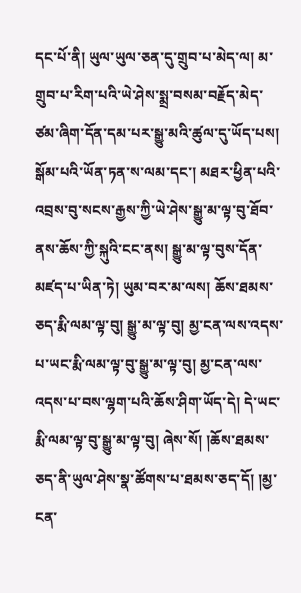དང་པོ་ནི། ཡུལ་ཡུལ་ཅན་དུ་གྲུབ་པ་མེད་ལ། མ་གྲུབ་པ་རིག་པའི་ཡེ་ཤེས་སྨྲ་བསམ་བརྗོད་མེད་ཙམ་ཞིག་དོན་དམ་པར་སྒྱུ་མའི་ཚུལ་དུ་ཡོད་པས། སྒོམ་པའི་ཡོན་ཏན་ས་ལམ་དང་། མཐར་ཕྱིན་པའི་འབྲས་བུ་སངས་རྒྱས་ཀྱི་ཡེ་ཤེས་སྒྱུ་མ་ལྟ་བུ་ཐོབ་ནས་ཆོས་ཀྱི་སྐུའི་ངང་ནས། སྒྱུ་མ་ལྟ་བུས་དོན་མཛད་པ་ཡིན་ཏེ། ཡུམ་བར་མ་ལས། ཆོས་ཐམས་ཅད་རྨི་ལམ་ལྟ་བུ། སྒྱུ་མ་ལྟ་བུ། མྱ་ངན་ལས་འདས་པ་ཡང་རྨི་ལམ་ལྟ་བུ་སྒྱུ་མ་ལྟ་བུ། མྱ་ངན་ལས་འདས་པ་བས་ལྷག་པའི་ཆོས་ཤིག་ཡོད་དེ། དེ་ཡང་རྨི་ལམ་ལྟ་བུ་སྒྱུ་མ་ལྟ་བུ། ཞེས་སོ། །ཆོས་ཐམས་ཅད་ནི་ཡུལ་ཤེས་སྣ་ཚོགས་པ་ཐམས་ཅད་དོ། །མྱ་ངན་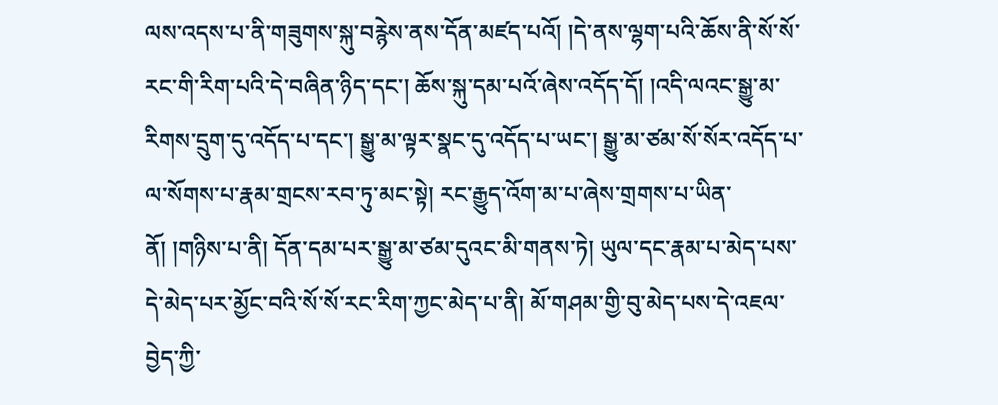ལས་འདས་པ་ནི་གཟུགས་སྐུ་བརྙེས་ནས་དོན་མཛད་པའོ། །དེ་ནས་ལྷག་པའི་ཆོས་ནི་སོ་སོ་རང་གི་རིག་པའི་དེ་བཞིན་ཉིད་དང་། ཆོས་སྐུ་དམ་པའོ་ཞེས་འདོད་དོ། །འདི་ལའང་སྒྱུ་མ་རིགས་དྲུག་དུ་འདོད་པ་དང་། སྒྱུ་མ་ལྟར་སྣང་དུ་འདོད་པ་ཡང་། སྒྱུ་མ་ཙམ་སོ་སོར་འདོད་པ་ལ་སོགས་པ་རྣམ་གྲངས་རབ་ཏུ་མང་སྟེ། རང་རྒྱུད་འོག་མ་པ་ཞེས་གྲགས་པ་ཡིན་ནོ། །གཉིས་པ་ནི། དོན་དམ་པར་སྒྱུ་མ་ཙམ་དུའང་མི་གནས་ཏེ། ཡུལ་དང་རྣམ་པ་མེད་པས་དེ་མེད་པར་མྱོང་བའི་སོ་སོ་རང་རིག་ཀྱང་མེད་པ་ནི། མོ་གཤམ་གྱི་བུ་མེད་པས་དེ་འཇལ་བྱེད་ཀྱི་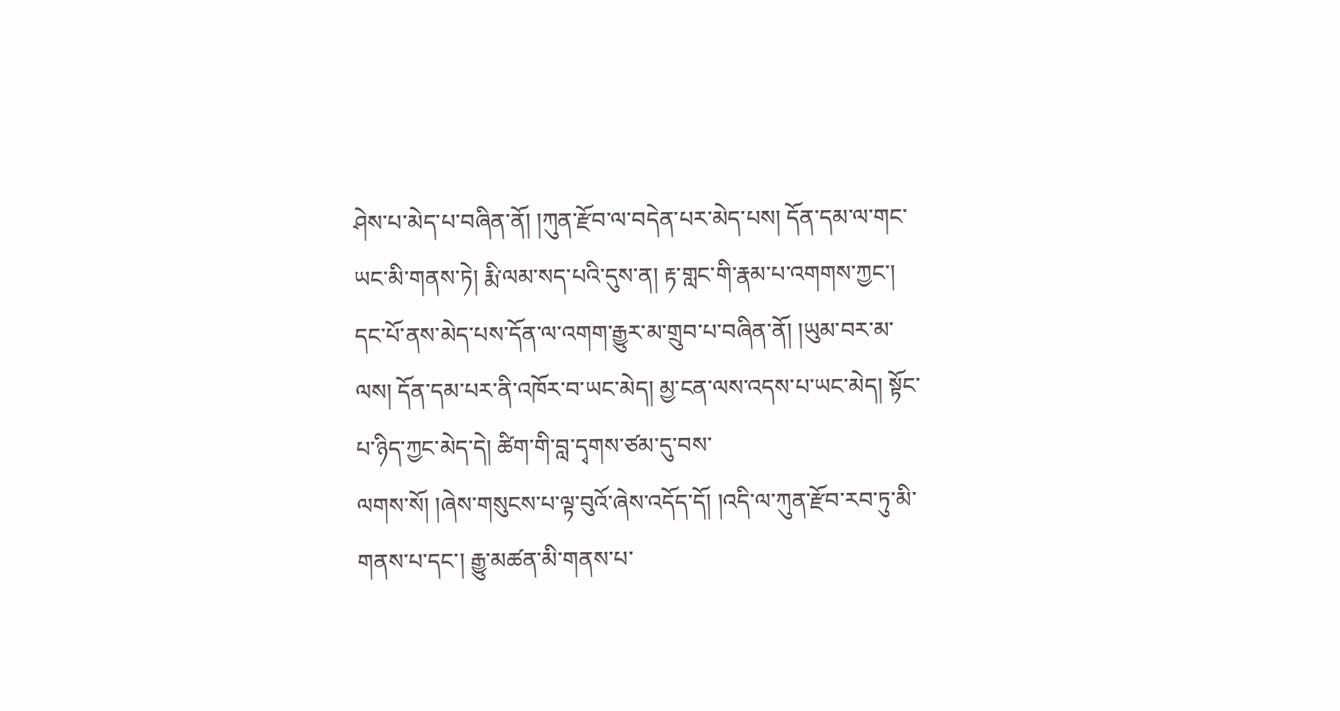ཤེས་པ་མེད་པ་བཞིན་ནོ། །ཀུན་རྫོབ་ལ་བདེན་པར་མེད་པས། དོན་དམ་ལ་གང་ཡང་མི་གནས་ཏེ། རྨི་ལམ་སད་པའི་དུས་ན། རྟ་གླང་གི་རྣམ་པ་འགགས་ཀྱང་། དང་པོ་ནས་མེད་པས་དོན་ལ་འགག་རྒྱུར་མ་གྲུབ་པ་བཞིན་ནོ། །ཡུམ་བར་མ་ལས། དོན་དམ་པར་ནི་འཁོར་བ་ཡང་མེད། མྱ་ངན་ལས་འདས་པ་ཡང་མེད། སྟོང་པ་ཉིད་ཀྱང་མེད་དེ། ཚིག་གི་བླ་དྭགས་ཙམ་དུ་བས་
ལགས་སོ། །ཞེས་གསུངས་པ་ལྟ་བུའོ་ཞེས་འདོད་དོ། །འདི་ལ་ཀུན་རྫོབ་རབ་ཏུ་མི་གནས་པ་དང་། རྒྱུ་མཚན་མི་གནས་པ་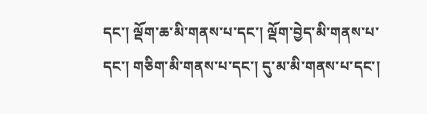དང་། ལྡོག་ཆ་མི་གནས་པ་དང་། ལྡོག་བྱེད་མི་གནས་པ་དང་། གཅིག་མི་གནས་པ་དང་། དུ་མ་མི་གནས་པ་དང་།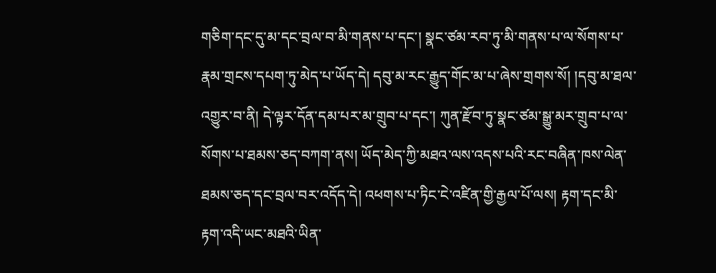གཅིག་དང་དུ་མ་དང་བྲལ་བ་མི་གནས་པ་དང་། སྣང་ཙམ་རབ་ཏུ་མི་གནས་པ་ལ་སོགས་པ་རྣམ་གྲངས་དཔག་ཏུ་མེད་པ་ཡོད་དེ། དབུ་མ་རང་རྒྱུད་གོང་མ་པ་ཞེས་གྲགས་སོ། །དབུ་མ་ཐལ་འགྱུར་བ་ནི། དེ་ལྟར་དོན་དམ་པར་མ་གྲུབ་པ་དང་། ཀུན་རྫོབ་ཏུ་སྣང་ཙམ་སྒྱུ་མར་གྲུབ་པ་ལ་སོགས་པ་ཐམས་ཅད་བཀག་ནས། ཡོད་མེད་ཀྱི་མཐའ་ལས་འདས་པའི་རང་བཞིན་ཁས་ལེན་ཐམས་ཅད་དང་བྲལ་བར་འདོད་དེ། འཕགས་པ་ཏིང་ངེ་འཛིན་གྱི་རྒྱལ་པོ་ལས། རྟག་དང་མི་རྟག་འདི་ཡང་མཐའི་ཡིན་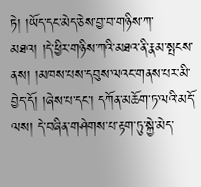ཏེ། །ཡོད་དང་མེད་ཅེས་བྱ་བ་གཉིས་ཀ་མཐའ། །དེ་ཕྱིར་གཉིས་ཀའི་མཐའ་ནི་རྣམ་སྤངས་ནས། །མཁས་པས་དབུས་ལའང་གནས་པར་མི་བྱེད་དོ། །ཞེས་པ་དང་། དཀོན་མཆོག་ཏ་ལའི་མདོ་ལས། དེ་བཞིན་གཤེགས་པ་རྟག་ཏུ་སྐྱེ་མེད་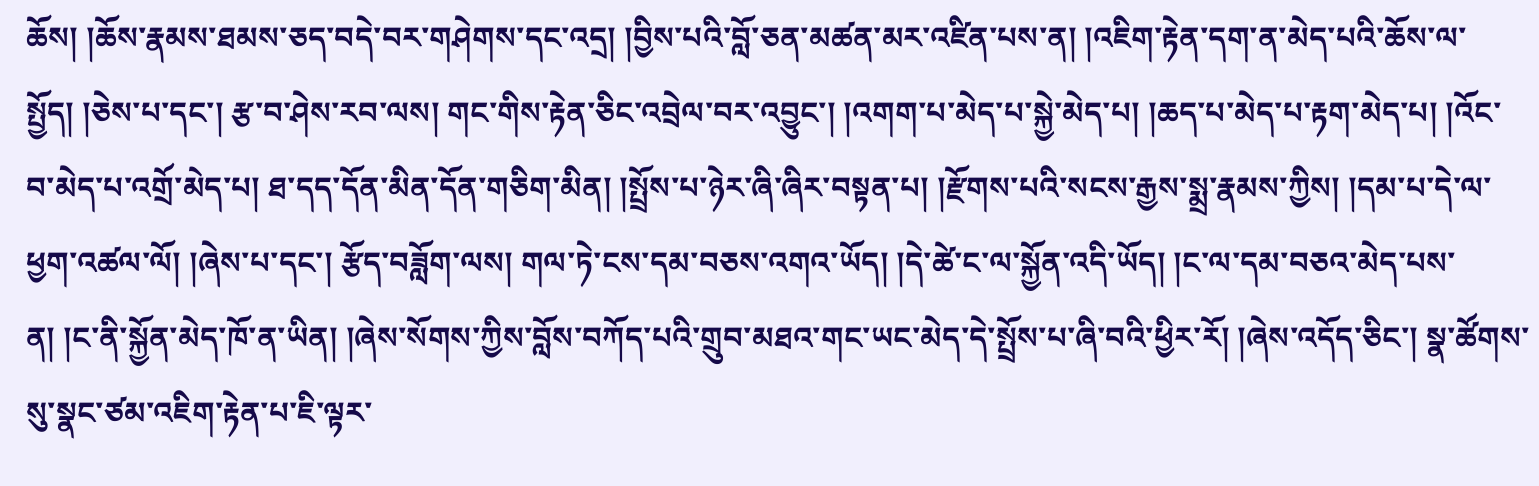ཆོས། །ཆོས་རྣམས་ཐམས་ཅད་བདེ་བར་གཤེགས་དང་འདྲ། །བྱིས་པའི་བློ་ཅན་མཚན་མར་འཛིན་པས་ན། །འཇིག་རྟེན་དག་ན་མེད་པའི་ཆོས་ལ་སྤྱོད། །ཅེས་པ་དང་། རྩ་བ་ཤེས་རབ་ལས། གང་གིས་རྟེན་ཅིང་འབྲེལ་བར་འབྱུང་། །འགག་པ་མེད་པ་སྐྱེ་མེད་པ། །ཆད་པ་མེད་པ་རྟག་མེད་པ། །འོང་བ་མེད་པ་འགྲོ་མེད་པ། ཐ་དད་དོན་མིན་དོན་གཅིག་མིན། །སྤྲོས་པ་ཉེར་ཞི་ཞིར་བསྟན་པ། །རྫོགས་པའི་སངས་རྒྱས་སྨྲ་རྣམས་ཀྱིས། །དམ་པ་དེ་ལ་ཕྱག་འཚལ་ལོ། །ཞེས་པ་དང་། རྩོད་བཟློག་ལས། གལ་ཏེ་ངས་དམ་བཅས་འགའ་ཡོད། །དེ་ཚེ་ང་ལ་སྐྱོན་འདི་ཡོད། །ང་ལ་དམ་བཅའ་མེད་པས་ན། །ང་ནི་སྐྱོན་མེད་ཁོ་ན་ཡིན། །ཞེས་སོགས་ཀྱིས་བློས་བཀོད་པའི་གྲུབ་མཐའ་གང་ཡང་མེད་དེ་སྤྲོས་པ་ཞི་བའི་ཕྱིར་རོ། །ཞེས་འདོད་ཅིང་། སྣ་ཚོགས་སུ་སྣང་ཙམ་འཇིག་རྟེན་པ་ཇི་ལྟར་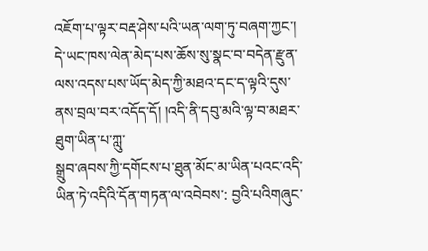འཇོག་པ་ལྟར་བརྡ་ཤེས་པའི་ཡན་ལག་ཏུ་བཞག་ཀྱང་། དེ་ཡང་ཁས་ལེན་མེད་པས་ཆོས་སུ་སྣང་བ་བདེན་རྫུན་ལས་འདས་པས་ཡོད་མེད་ཀྱི་མཐའ་དང་ད་ལྟའི་དུས་ནས་བྲལ་བར་འདོད་དོ། །འདི་ནི་དབུ་མའི་ལྟ་བ་མཐར་ཐུག་ཡིན་པ་ཀླུ་
སྒྲུབ་ཞབས་ཀྱི་དགོངས་པ་ཐུན་མོང་མ་ཡིན་པའང་འདི་ཡིན་ཏེ་འདིའི་དོན་གཏན་ལ་འབེབས་: བྱའི་པའིགཞུང་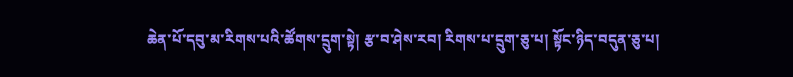ཆེན་པོ་དབུ་མ་རིགས་པའི་ཚོགས་དྲུག་སྟེ། རྩ་བ་ཤེས་རབ། རིགས་པ་དྲུག་ཅུ་པ། སྟོང་ཉིད་བདུན་ཅུ་པ།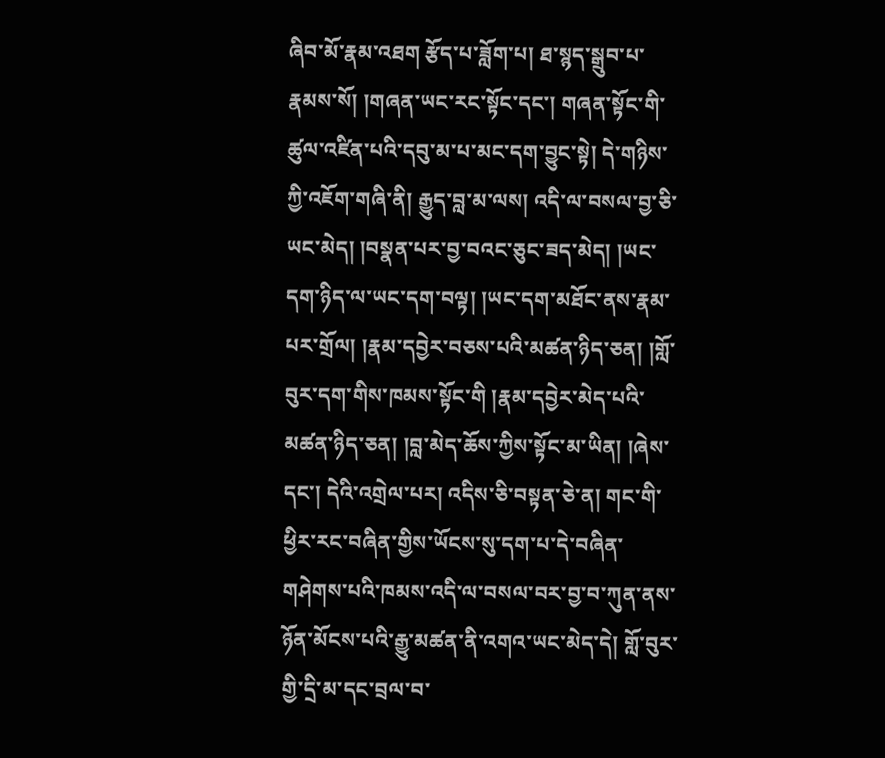ཞིབ་མོ་རྣམ་འཐག རྩོད་པ་ཟློག་པ། ཐ་སྙད་སྒྲུབ་པ་རྣམས་སོ། །གཞན་ཡང་རང་སྟོང་དང་། གཞན་སྟོང་གི་ཚུལ་འཛིན་པའི་དབུ་མ་པ་མང་དག་བྱུང་སྟེ། དེ་གཉིས་ཀྱི་འཇོག་གཞི་ནི། རྒྱུད་བླ་མ་ལས། འདི་ལ་བསལ་བྱ་ཅི་ཡང་མེད། །བསྣན་པར་བྱ་བའང་ཅུང་ཟད་མེད། །ཡང་དག་ཉིད་ལ་ཡང་དག་བལྟ། །ཡང་དག་མཐོང་ནས་རྣམ་པར་གྲོལ། །རྣམ་དབྱེར་བཅས་པའི་མཚན་ཉིད་ཅན། །གློ་བུར་དག་གིས་ཁམས་སྟོང་གི །རྣམ་དབྱེར་མེད་པའི་མཚན་ཉིད་ཅན། །བླ་མེད་ཆོས་ཀྱིས་སྟོང་མ་ཡིན། །ཞེས་དང་། དེའི་འགྲེལ་པར། འདིས་ཅི་བསྟན་ཅེ་ན། གང་གི་ཕྱིར་རང་བཞིན་གྱིས་ཡོངས་སུ་དག་པ་དེ་བཞིན་གཤེགས་པའི་ཁམས་འདི་ལ་བསལ་བར་བྱ་བ་ཀུན་ནས་ཉོན་མོངས་པའི་རྒྱུ་མཚན་ནི་འགའ་ཡང་མེད་དེ། གློ་བུར་གྱི་དྲི་མ་དང་བྲལ་བ་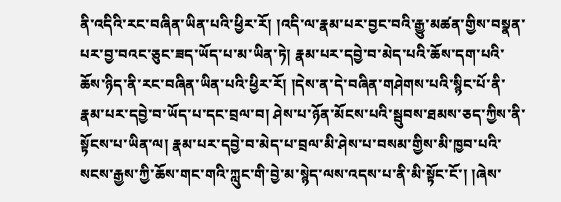ནི་འདིའི་རང་བཞིན་ཡིན་པའི་ཕྱིར་རོ། །འདི་ལ་རྣམ་པར་བྱང་བའི་རྒྱུ་མཚན་གྱིས་བསྣན་པར་བྱ་བའང་ཅུང་ཟད་ཡོད་པ་མ་ཡིན་ཏེ། རྣམ་པར་དབྱེ་བ་མེད་པའི་ཆོས་དག་པའི་ཆོས་ཉིད་ནི་རང་བཞིན་ཡིན་པའི་ཕྱིར་རོ། །དེས་ན་དེ་བཞིན་གཤེགས་པའི་སྙིང་པོ་ནི་རྣམ་པར་དབྱེ་བ་ཡོད་པ་དང་བྲལ་བ། ཤེས་པ་ཉོན་མོངས་པའི་སྦུབས་ཐམས་ཅད་ཀྱིས་ནི་སྟོངས་པ་ཡིན་ལ། རྣམ་པར་དབྱེ་བ་མེད་པ་བྲལ་མི་ཤེས་པ་བསམ་གྱིས་མི་ཁྱབ་པའི་སངས་རྒྱས་ཀྱི་ཆོས་གང་གའི་ཀླུང་གི་བྱེ་མ་སྙེད་ལས་འདས་པ་ནི་མི་སྟོང་ངོ་། །ཞེས་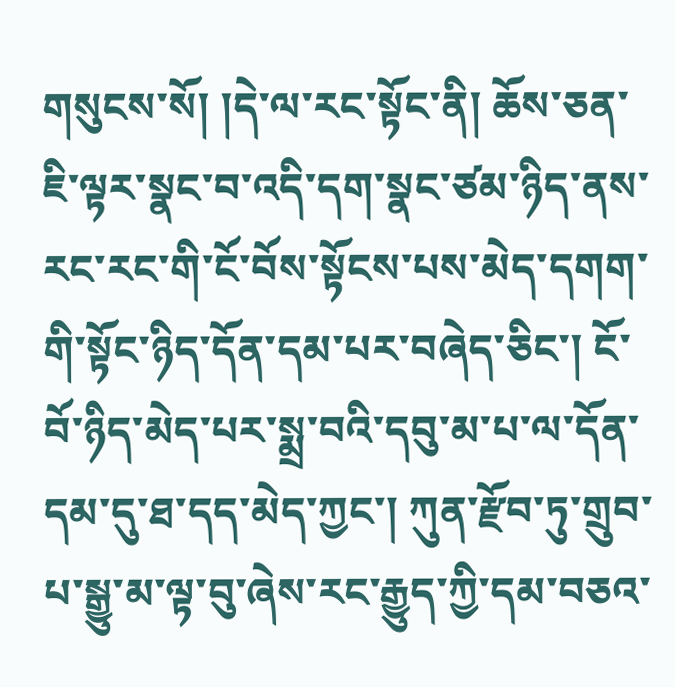གསུངས་སོ། །དེ་ལ་རང་སྟོང་ནི། ཆོས་ཅན་ཇི་ལྟར་སྣང་བ་འདི་དག་སྣང་ཙམ་ཉིད་ནས་རང་རང་གི་ངོ་བོས་སྟོངས་པས་མེད་དགག་གི་སྟོང་ཉིད་དོན་དམ་པར་བཞེད་ཅིང་། ངོ་བོ་ཉིད་མེད་པར་སྨྲ་བའི་དབུ་མ་པ་ལ་དོན་དམ་དུ་ཐ་དད་མེད་ཀྱང་། ཀུན་རྫོབ་ཏུ་གྲུབ་པ་སྒྱུ་མ་ལྟ་བུ་ཞེས་རང་རྒྱུད་ཀྱི་དམ་བཅའ་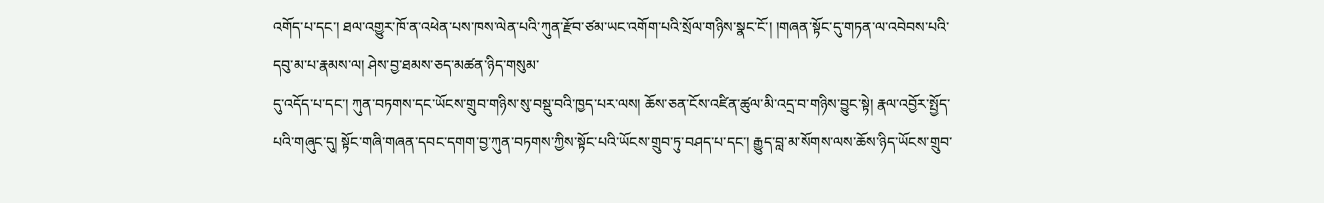འགོད་པ་དང་། ཐལ་འགྱུར་ཁོ་ན་འཕེན་པས་ཁས་ལེན་པའི་ཀུན་རྫོབ་ཙམ་ཡང་འགོག་པའི་སྲོལ་གཉིས་སྣང་ངོ་། །གཞན་སྟོང་དུ་གཏན་ལ་འབེབས་པའི་དབུ་མ་པ་རྣམས་ལ། ཤེས་བྱ་ཐམས་ཅད་མཚན་ཉིད་གསུམ་
དུ་འདོད་པ་དང་། ཀུན་བཏགས་དང་ཡོངས་གྲུབ་གཉིས་སུ་བསྡུ་བའི་ཁྱད་པར་ལས། ཆོས་ཅན་ངོས་འཛིན་ཚུལ་མི་འདྲ་བ་གཉིས་བྱུང་སྟེ། རྣལ་འབྱོར་སྤྱོད་པའི་གཞུང་དུ། སྟོང་གཞི་གཞན་དབང་དགག་བྱ་ཀུན་བཏགས་ཀྱིས་སྟོང་པའི་ཡོངས་གྲུབ་ཏུ་བཤད་པ་དང་། རྒྱུད་བླ་མ་སོགས་ལས་ཆོས་ཉིད་ཡོངས་གྲུབ་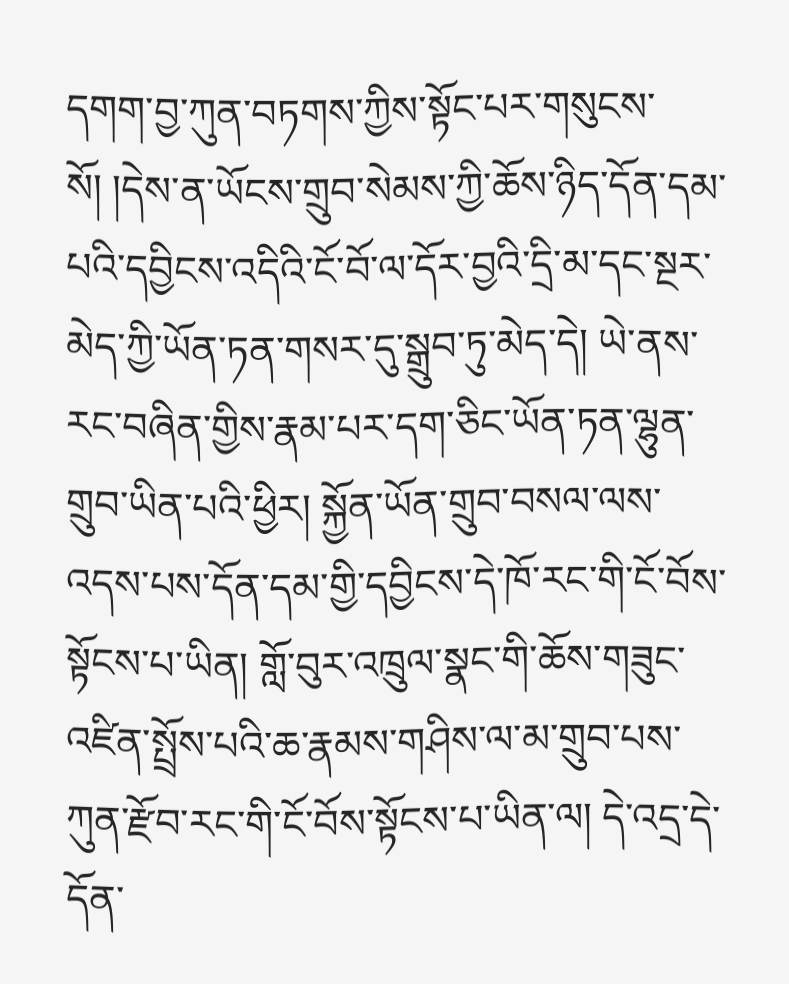དགག་བྱ་ཀུན་བཏགས་ཀྱིས་སྟོང་པར་གསུངས་སོ། །དེས་ན་ཡོངས་གྲུབ་སེམས་ཀྱི་ཆོས་ཉིད་དོན་དམ་པའི་དབྱིངས་འདིའི་ངོ་བོ་ལ་དོར་བྱའི་དྲི་མ་དང་སྔར་མེད་ཀྱི་ཡོན་ཏན་གསར་དུ་སྒྲུབ་ཏུ་མེད་དེ། ཡེ་ནས་རང་བཞིན་གྱིས་རྣམ་པར་དག་ཅིང་ཡོན་ཏན་ལྷུན་གྲུབ་ཡིན་པའི་ཕྱིར། སྐྱོན་ཡོན་གྲུབ་བསལ་ལས་འདས་པས་དོན་དམ་གྱི་དབྱིངས་དེ་ཁོ་རང་གི་ངོ་བོས་སྟོངས་པ་ཡིན། གློ་བུར་འཁྲུལ་སྣང་གི་ཆོས་གཟུང་འཛིན་སྤྲོས་པའི་ཆ་རྣམས་གཤིས་ལ་མ་གྲུབ་པས་ཀུན་རྫོབ་རང་གི་ངོ་བོས་སྟོངས་པ་ཡིན་ལ། དེ་འདྲ་དེ་དོན་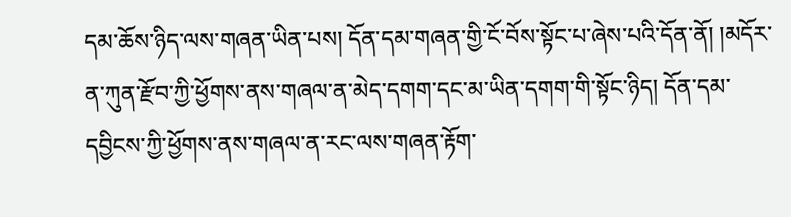དམ་ཆོས་ཉིད་ལས་གཞན་ཡིན་པས། དོན་དམ་གཞན་གྱི་ངོ་བོས་སྟོང་པ་ཞེས་པའི་དོན་ནོ། །མདོར་ན་ཀུན་རྫོབ་ཀྱི་ཕྱོགས་ནས་གཞལ་ན་མེད་དགག་དང་མ་ཡིན་དགག་གི་སྟོང་ཉིད། དོན་དམ་དབྱིངས་ཀྱི་ཕྱོགས་ནས་གཞལ་ན་རང་ལས་གཞན་རྟོག་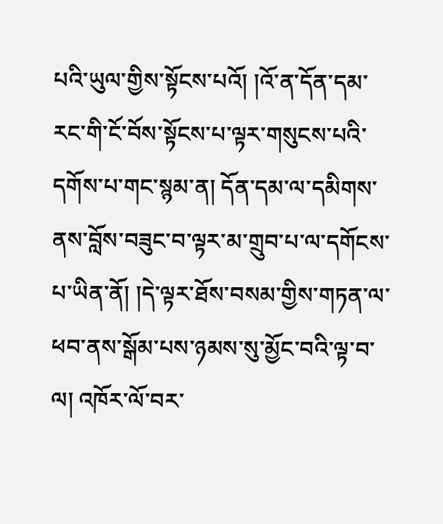པའི་ཡུལ་གྱིས་སྟོངས་པའོ། །འོ་ན་དོན་དམ་རང་གི་ངོ་བོས་སྟོངས་པ་ལྟར་གསུངས་པའི་དགོས་པ་གང་སྙམ་ན། དོན་དམ་ལ་དམིགས་ནས་བློས་བཟུང་བ་ལྟར་མ་གྲུབ་པ་ལ་དགོངས་པ་ཡིན་ནོ། །དེ་ལྟར་ཐོས་བསམ་གྱིས་གཏན་ལ་ཕབ་ནས་སྒོམ་པས་ཉམས་སུ་མྱོང་བའི་ལྟ་བ་ལ། འཁོར་ལོ་བར་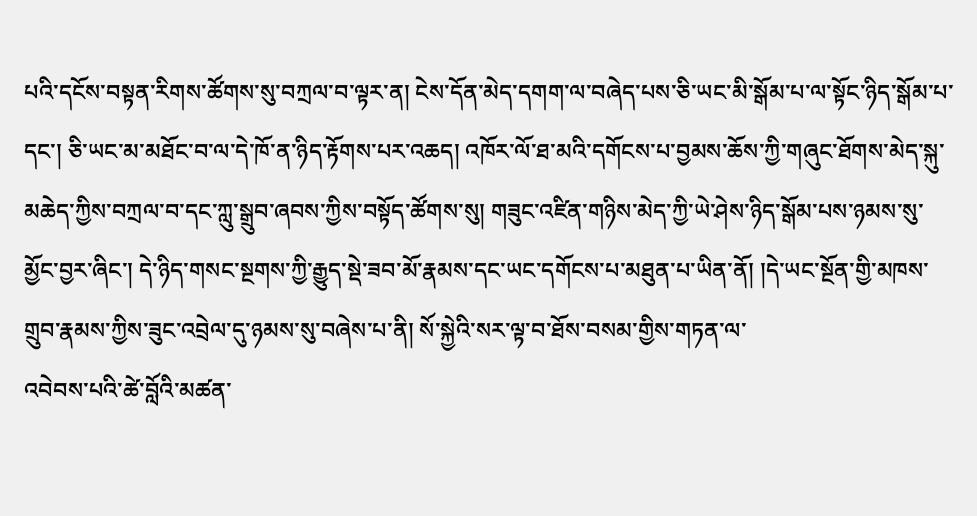པའི་དངོས་བསྟན་རིགས་ཚོགས་སུ་བཀྲལ་བ་ལྟར་ན། ངེས་དོན་མེད་དགག་ལ་བཞེད་པས་ཅི་ཡང་མི་སྒོམ་པ་ལ་སྟོང་ཉིད་སྒོམ་པ་དང་། ཅི་ཡང་མ་མཐོང་བ་ལ་དེ་ཁོ་ན་ཉིད་རྟོགས་པར་འཆད། འཁོར་ལོ་ཐ་མའི་དགོངས་པ་བྱམས་ཆོས་ཀྱི་གཞུང་ཐོགས་མེད་སྐུ་མཆེད་ཀྱིས་བཀྲལ་བ་དང་ཀླུ་སྒྲུབ་ཞབས་ཀྱིས་བསྟོད་ཚོགས་སུ། གཟུང་འཛིན་གཉིས་མེད་ཀྱི་ཡེ་ཤེས་ཉིད་སྒོམ་པས་ཉམས་སུ་མྱོང་བྱར་ཞིང་། དེ་ཉིད་གསང་སྔགས་ཀྱི་རྒྱུད་སྡེ་ཟབ་མོ་རྣམས་དང་ཡང་དགོངས་པ་མཐུན་པ་ཡིན་ནོ། །དེ་ཡང་སྔོན་གྱི་མཁས་གྲུབ་རྣམས་ཀྱིས་ཟུང་འབྲེལ་དུ་ཉམས་སུ་བཞེས་པ་ནི། སོ་སྐྱེའི་སར་ལྟ་བ་ཐོས་བསམ་གྱིས་གཏན་ལ་
འབེབས་པའི་ཚེ་བློའི་མཚན་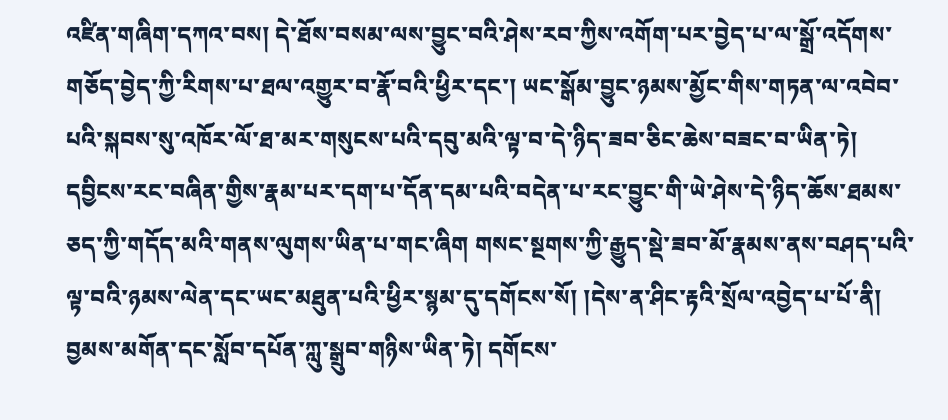འཛིན་གཞིག་དཀའ་བས། དེ་ཐོས་བསམ་ལས་བྱུང་བའི་ཤེས་རབ་ཀྱིས་འགོག་པར་བྱེད་པ་ལ་སྒྲོ་འདོགས་གཅོད་བྱེད་ཀྱི་རིགས་པ་ཐལ་འགྱུར་བ་རྣོ་བའི་ཕྱིར་དང་། ཡང་སྒོམ་བྱུང་ཉམས་མྱོང་གིས་གཏན་ལ་འབེབ་པའི་སྐབས་སུ་འཁོར་ལོ་ཐ་མར་གསུངས་པའི་དབུ་མའི་ལྟ་བ་དེ་ཉིད་ཟབ་ཅིང་ཆེས་བཟང་བ་ཡིན་ཏེ། དབྱིངས་རང་བཞིན་གྱིས་རྣམ་པར་དག་པ་དོན་དམ་པའི་བདེན་པ་རང་བྱུང་གི་ཡེ་ཤེས་དེ་ཉིད་ཆོས་ཐམས་ཅད་ཀྱི་གདོད་མའི་གནས་ལུགས་ཡིན་པ་གང་ཞིག གསང་སྔགས་ཀྱི་རྒྱུད་སྡེ་ཟབ་མོ་རྣམས་ནས་བཤད་པའི་ལྟ་བའི་ཉམས་ལེན་དང་ཡང་མཐུན་པའི་ཕྱིར་སྙམ་དུ་དགོངས་སོ། །དེས་ན་ཤིང་རྟའི་སྲོལ་འབྱེད་པ་པོ་ནི། བྱམས་མགོན་དང་སློབ་དཔོན་ཀླུ་སྒྲུབ་གཉིས་ཡིན་ཏེ། དགོངས་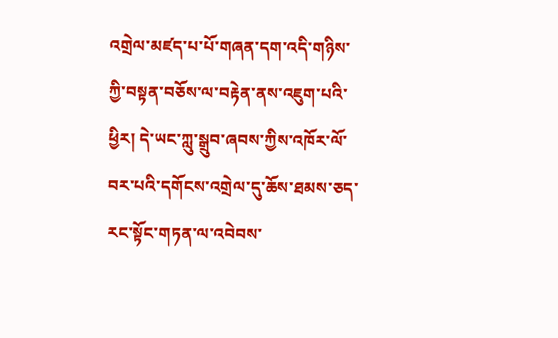འགྲེལ་མཛད་པ་པོ་གཞན་དག་འདི་གཉིས་ཀྱི་བསྟན་བཅོས་ལ་བརྟེན་ནས་འཇུག་པའི་ཕྱིར། དེ་ཡང་ཀླུ་སྒྲུབ་ཞབས་ཀྱིས་འཁོར་ལོ་བར་པའི་དགོངས་འགྲེལ་དུ་ཆོས་ཐམས་ཅད་རང་སྟོང་གཏན་ལ་འབེབས་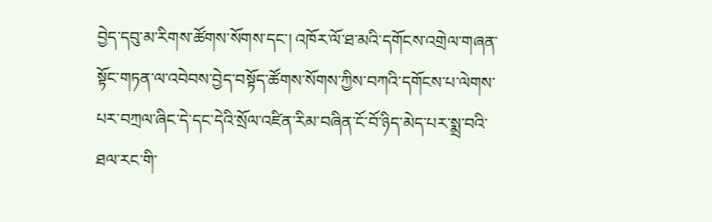བྱེད་དབུ་མ་རིགས་ཚོགས་སོགས་དང་། འཁོར་ལོ་ཐ་མའི་དགོངས་འགྲེལ་གཞན་སྟོང་གཏན་ལ་འབེབས་བྱེད་བསྟོད་ཚོགས་སོགས་ཀྱིས་བཀའི་དགོངས་པ་ལེགས་པར་བཀྲལ་ཞིང་དེ་དང་དེའི་སྲོལ་འཛིན་རིམ་བཞིན་ངོ་བོ་ཉིད་མེད་པར་སྨྲ་བའི་ཐལ་རང་གི་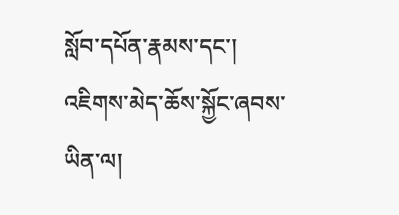སློབ་དཔོན་རྣམས་དང་། འཇིགས་མེད་ཆོས་སྐྱོང་ཞབས་ཡིན་ལ།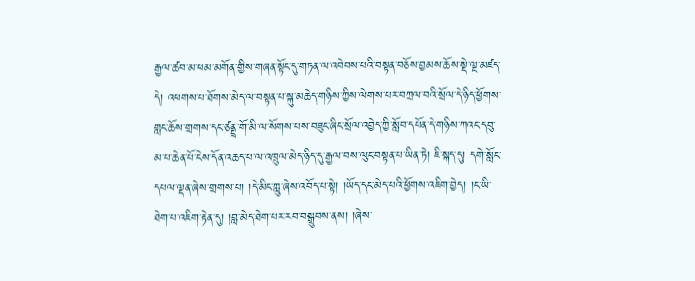རྒྱལ་ཚབ་མ་ཕམ་མགོན་གྱིས་གཞན་སྟོང་དུ་གཏན་ལ་འབེབས་པའི་བསྟན་བཅོས་བྱམས་ཆོས་སྡེ་ལྔ་མཛད་དེ། འཕགས་པ་ཐོགས་མེད་ལ་བསྟན་པ་སྐུ་མཆེད་གཉིས་ཀྱིས་ལེགས་པར་བཀྲལ་བའི་སྲོལ་དེ་ཉིད་ཕྱོགས་གླང་ཆོས་གྲགས་དང་ཙནྡྲ་གོ་མི་ལ་སོགས་པས་བཟུང་ཞིང་སྲོལ་འབྱེད་ཀྱི་སློབ་དཔོན་དེ་གཉིས་ཀའང་དབུ་མ་པ་ཆེན་པོ་ངེས་དོན་འཆད་པ་ལ་འཁྲུལ་མེད་ཉིད་དུ་རྒྱལ་བས་ལུང་བསྟན་པ་ཡིན་ཏེ། ཇི་སྐད་དུ། དགེ་སློང་དཔལ་ལྡན་ཞེས་གྲགས་པ། །དེ་མིང་ཀླུ་ཞེས་འབོད་པ་སྟེ། །ཡོད་དང་མེད་པའི་ཕྱོགས་འཇིག་བྱེད། །ང་ཡི་ཐེག་པ་འཇིག་རྟེན་དུ། །བླ་མེད་ཐེག་པར་རབ་བསྒྲུབས་ནས། །ཞེས་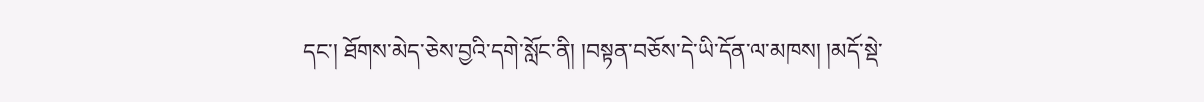དང་། ཐོགས་མེད་ཅེས་བྱའི་དགེ་སློང་ནི། །བསྟན་བཅོས་དེ་ཡི་དོན་ལ་མཁས། །མདོ་སྡེ་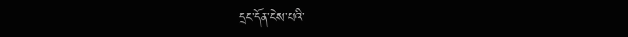དྲང་དོན་ངེས་པའི་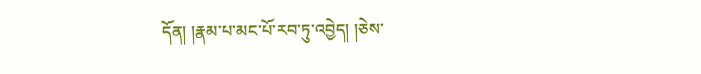དོན། །རྣམ་པ་མང་པོ་རབ་ཏུ་འབྱེད། །ཅེས་